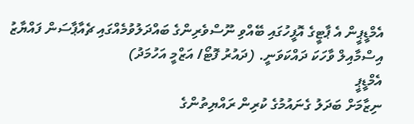އެމްޑީޕީން އެ ޕާޓީގެ އޮފީހުގައި ބޭއްވި ނޫސްވެރިންގެ ބައްދަލުވުމެއްގައި ޗެއާޕާސަން ފައްޔާޒު އިސްމާއިލް ވާހަކަ ދައްކަވަނީ. (ދައުރު ފޮޓޯ/ އަޒްމީ އަހުމަދު)
އެމްޑީޕީ
ނިޒާމަށް ބަދަލު ގެނައުމުގެ ކުރިން ރައްޔިތުންގެ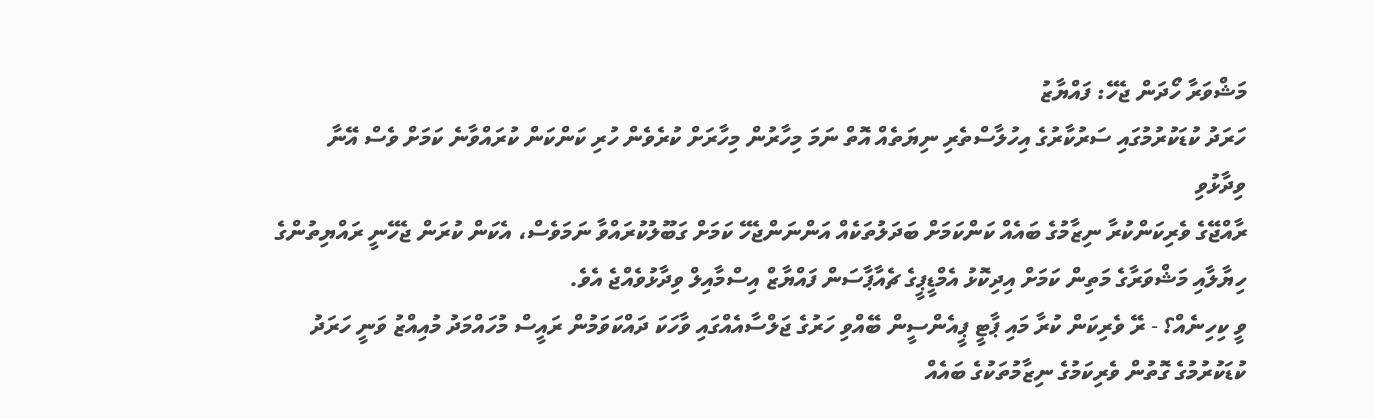މަޝްވަރާ ހޯދަން ޖެހޭ: ފައްޔާޒު
ހަރަދު ކުޑަކުރުމުގައި ސަރުކާރުގެ އިހުލާސްތެރި ނިޔަތެއް އޮތް ނަމަ މިހާރުން މިހާރަށް ކުރެވެން ހުރި ކަންކަން ކުރައްވާނެ ކަމަށް ވެސް އޭނާ ވިދާޅުވި
ރާއްޖޭގެ ވެރިކަންކުރާ ނިޒާމުގެ ބައެއް ކަންކަމަށް ބަދަލުތަކެއް އަންނަންޖެހޭ ކަމަށް ގަބޫލުކުރައްވާ ނަމަވެސް، އެކަން ކުރަން ޖެހޭނީ ރައްޔިތުންގެ ހިޔާލާއި މަޝްވަރާގެ މަތިން ކަމަށް އިދިކޮޅު އެމްޑީޕީގެ ޗެއާޕާސަން ފައްޔާޒް އިސްމާއިލް ވިދާޅުވެއްޖެ އެވެ.
ވީ ކިހިނެއް؟ - ރޭ ވެރިކަން ކުރާ މައި ޕާޓީ ޕީއެންސީން ބޭއްވި ހަރުގެ ޖަލްސާއެއްގައި ވާހަކަ ދައްކަވަމުން ރައީސް މުހައްމަދު މުއިއްޒު ވަނީ ހަރަދު ކުޑަކުރުމުގެ ގޮތުން ވެރިކަމުގެ ނިޒާމުތަކުގެ ބައެއް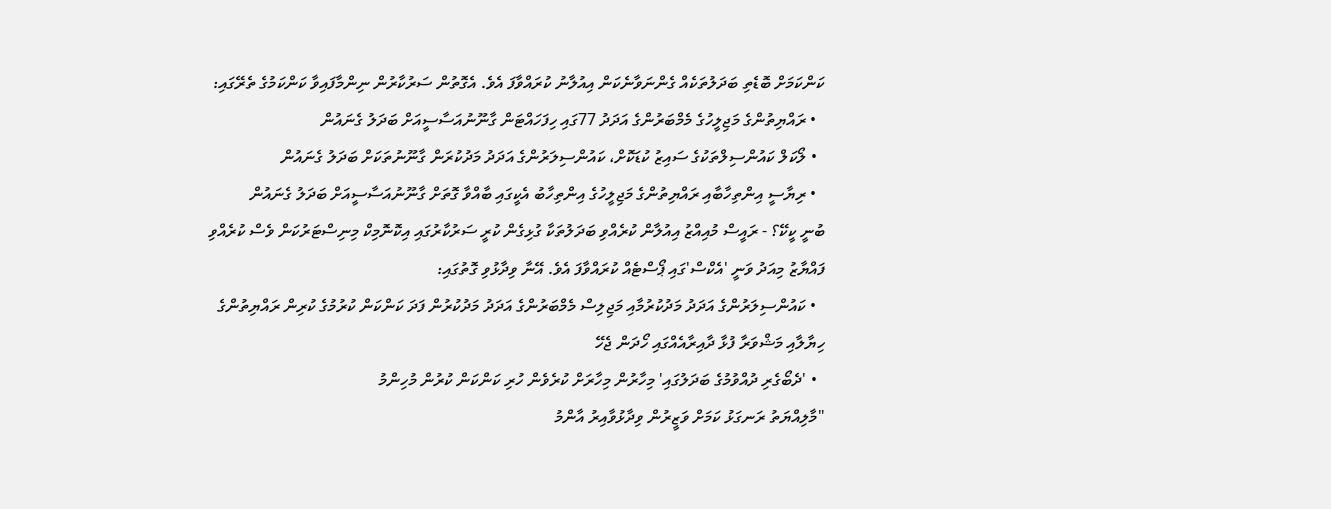ކަންކަމަށް ބޮޑެތި ބަދަލުތަކެއް ގެންނަވާނެކަން އިއުލާނު ކުރައްވާފަ އެވެ. އެގޮތުން ސަރުކާރުން ނިންމާފައިވާ ކަންކަމުގެ ތެރޭގައި:
  • ރައްޔިތުންގެ މަޖިލީހުގެ މެމްބަރުންގެ އަދަދު 77ގައި ހިފަހައްޓަން ގާނޫނުއަސާސީއަށް ބަދަލު ގެނައުން
  • ލޯކަލް ކައުންސިލްތަކުގެ ސައިޒު ކުޑަކޮށް، ކައުންސިލަރުންގެ އަދަދު މަދުކުރަން ގާނޫނުތަކަށް ބަދަލު ގެނައުން
  • ރިޔާސީ އިންތިހާބާއި ރައްޔިތުންގެ މަޖިލީހުގެ އިންތިހާބު އެކީގައި ބާއްވާ ގޮތަށް ގާނޫނުއަސާސީއަށް ބަދަލު ގެނައުން
ބުނީ ކީކޭ؟ - ރައީސް މުއިއްޒު އިއުލާން ކުރެއްވި ބަދަލުތަކާ ގުޅިގެން ކުރީ ސަރުކާރުގައި އިކޮނޮމިކް މިނިސްޓަރުކަން ވެސް ކުރެއްވި ފައްޔާޒު މިއަދު ވަނީ 'އެކްސް'ގައި ޕޯސްޓެއް ކުރައްވާފަ އެވެ. އޭނާ ވިދާޅުވި ގޮތުގައި:
  • ކައުންސިލަރުންގެ އަދަދު މަދުކުރުމާއި މަޖިލިސް މެމްބަރުންގެ އަދަދު މަދުކުރުން ފަދަ ކަންކަން ކުރުމުގެ ކުރިން ރައްޔިތުންގެ ހިޔާލާއި މަޝްވަރާ ފުޅާ ދާއިރާއެއްގައި ހޯދަން ޖެހޭ
  • 'ދެބޯގެރި ދުއްވުމުގެ ބަދަލުގައި' މިހާރުން މިހާރަށް ކުރެވެން ހުރި ކަންކަން ކުރުން މުހިންމު
"މާލިއްޔަތު ރަނގަޅު ކަމަށް ވަޒީރުން ވިދާޅުވާއިރު އާންމު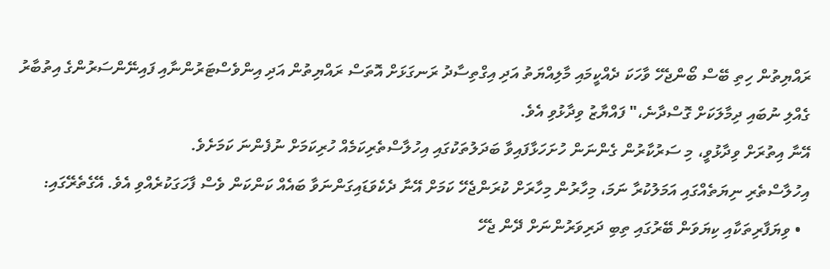ރައްޔިތުން ހިތި ބޭސް ބޯންޖެހޭ ވާހަކަ ދެއްކީމައި މާލިއްޔަތު އަދި އިގްތިސާދު ރަނގަޅަށް އޮތަސް ރައްޔިތުން އަދި އިންވެސްޓަރުންނާއި ފައިނޭންސަރުންގެ އިތުބާރު ގެއްލި ނުބައި ދިމާލަކަށް ގޮސްދާނެ،" ފައްޔާޒު ވިދާޅުވި އެވެ.
އޭނާ އިތުރަށް ވިދާޅުވީ، މި ސަރުކާރުން ގެންނަން ހުށަހަޅާފައިވާ ބަދަލުތަކުގައި އިހުލާސްތެރިކަމެއް ހުރިކަމަށް ނުފެންނަ ކަމަށެވެ.
އިހުލާސްތެރި ނިޔަތެއްގައި އަމަލުކުރާ ނަމަ، މިހާރުން މިހާރަށް ކުރަންޖެހޭ ކަމަށް އޭނާ ދެކެވަޑައިގަންނަވާ ބައެއް ކަންކަން ވެސް ފާހަގަކުރެއްވި އެވެ. އޭގެތެރޭގައި:
  • ވިޔަފާރިތަކާއި ކިޔަވަން ބޭރުގައި ތިބި ދަރިވަރުންނަށް ދޭން ޖެހޭ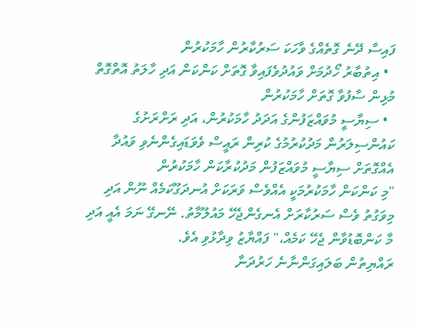ފައިސާ ދޭނެ ގޮތެއްގެ ވާހަކަ ސަރުކާރުން ހާމަކުރުން
  • އިތުބާރު ހޯދުމަށް ވައުދުވެފައިވާ ގޮތަށް ކަންކަން އަދި ހާލަތު އޮތްގޮތް މުޅިން ސާފުވާ ގޮތަށް ހާމަކުރުން
  • ސިޔާސީ މުވައްޒަފުންގެ އަދަދު ހާމަކުރުން، އަދި ރަށްރަށުގެ ކައުންސިލަރުން މަދުކުރުމުގެ ކުރިން ރައީސް ވެވަޑައިގެންނެވި ވައުދާ އެއްގޮތަށް ސިޔާސީ މުވައްޒަފުން މަދުކުރާކަން ހާމަކުރުން
"މި ކަންކަން ހާމަކުރުމަކީ އެއްވެސް ވަރަކަށް އުނދަގޫކަމެއް ނޫން އަދި މިވަގުތު ވެސް ސަރުކާރަށް އެނގެންޖެހޭ މައުލޫމާތު. ނޭނގޭ ނަމަ އެއީ އަދި މާ ކަންބޮޑުވާން ޖެހޭ ކަމެއް،" ފައްޔާޒު ވިދާޅުވި އެވެ.
ރައްޔިތުން ބަލައިގަންނާނެ ހަރުދަނާ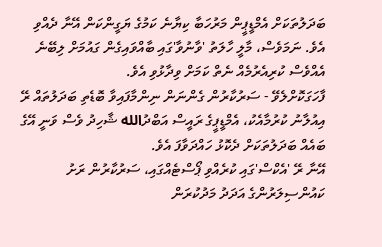ބަދަލުތަކަށް އެމްޑީޕީން މަރުހަބާ ކިޔާނެ ކަމުގެ ޔަގީންކަން އޭނާ ދެއްވި އެވެ. ނަމަވެސް، މާލީ ހާލަތު 'ވާނުވާ'ގައި ބާއްވައިގެން ގައުމަށް ލިބޭނެ އެއްވެސް ކުރިއެރުމެއް ނެތް ކަމަށް ވިދާޅުވި އެވެ.
ފާހަގަކޮށްލެވޭ - ސަރުކާރުން ގެންނަން ނިންމާފައިވާ ބޮޑެތި ބަދަލުތައް ރޭ އިއުލާނު ކުރުމާއެކު، އެމްޑީޕީގެ ރައީސް އަބްދުالله ޝާހިދު ވެސް ވަނީ އޭގެ ބައެއް ބަދަލުތަކަށް ދެކޮޅު ހައްދަވާފަ އެވެ.
އޭނާ ރޭ 'އެކްސް'ގައި ކުރެއްވި ޕޯސްޓެއްގައި، ސަރުކާރުން ރަށު ކައުންސިލަރުންގެ އަދަދު މަދުކުރަން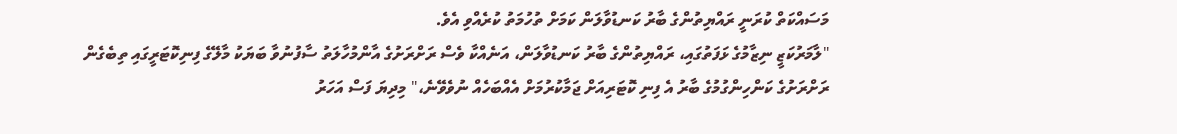މަސައްކަތް ކުރަނީ ރައްޔިތުންގެ ބާރު ކަނޑުވާލަން ކަމަށް ތުހުމަތު ކުރެއްވި އެވެ.
"ލާމަރުކަޒީ ނިޒާމުގެ ޅަފަތުގައި، ރައްޔިތުންގެ ބާރު ކަނޑުވާލަން، އަނެއްކާ ވެސް ރަށްރަށުގެ އާންމުހާލަތު ސާފުނުވާ ބަޔަކު މާލޭގެ ފިނިކޮޓަރީގައި ތިބެގެން ރަށްރަށުގެ ކަންހިންގުމުގެ ބާރު އެ ފިނި ކޮޓަރިއަށް ޖަމާކުރުމަށް އެއްބަހެއް ނުވެވޭނެ،" މިދިޔަ ފަސް އަހަރު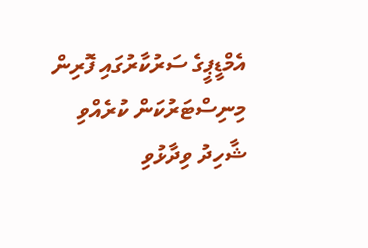އެމްޑީޕީގެ ސަރުކާރުގައި ފޮރިން މިނިސްޓަރުކަން ކުރެއްވި ޝާހިދު ވިދާޅުވި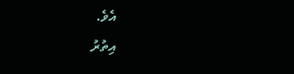އެވެ.
އިތުރު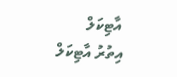އާޓިކަލް
އިތުރު އާޓިކަލް